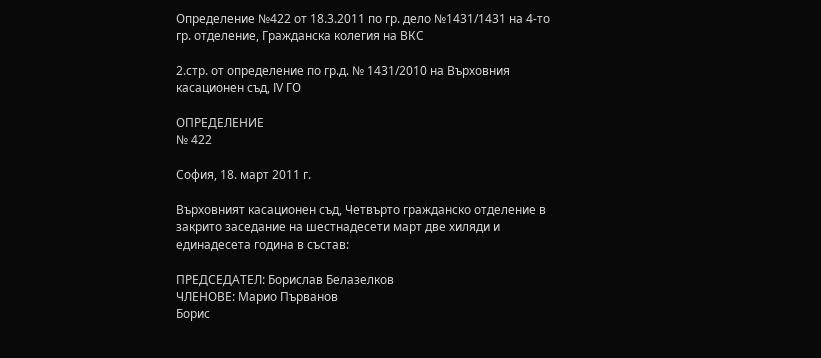Определение №422 от 18.3.2011 по гр. дело №1431/1431 на 4-то гр. отделение, Гражданска колегия на ВКС

2.стр. от определение по гр.д. № 1431/2010 на Върховния касационен съд, ІV ГО

ОПРЕДЕЛЕНИЕ
№ 422

София, 18. март 2011 г.

Върховният касационен съд, Четвърто гражданско отделение в закрито заседание на шестнадесети март две хиляди и единадесета година в състав:

ПРЕДСЕДАТЕЛ: Борислав Белазелков
ЧЛЕНОВЕ: Марио Първанов
Борис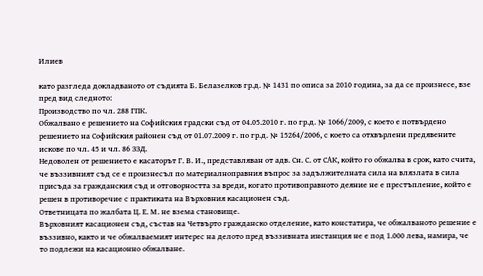Илиев

като разгледа докладваното от съдията Б. Белазелков гр.д. № 1431 по описа за 2010 година, за да се произнесе, взе пред вид следното:
Производство по чл. 288 ГПК.
Обжалвано е решението на Софийския градски съд от 04.05.2010 г. по гр.д. № 1066/2009, с което е потвърдено решението на Софийския районен съд от 01.07.2009 г. по гр.д. № 15264/2006, с което са отхвърлени предявените искове по чл. 45 и чл. 86 ЗЗД.
Недоволен от решението е касаторът Г. В. И., представляван от адв. Сн. С. от САК, който го обжалва в срок, като счита, че въззивният съд се е произнесъл по материалноправния въпрос за задължителната сила на влязлата в сила присъда за гражданския съд и отговорността за вреди, когато противоправното деяние не е престъпление, който е решен в противоречие с практиката на Върховния касационен съд.
Ответницата по жалбата Ц. Е. М. не взема становище.
Върховният касационен съд, състав на Четвърто гражданско отделение, като констатира, че обжалваното решение е въззивно, както и че обжалваемият интерес на делото пред въззивната инстанция не е под 1.000 лева, намира, че то подлежи на касационно обжалване.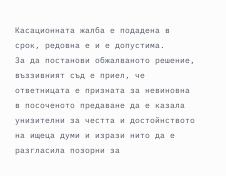Касационната жалба е подадена в срок, редовна е и е допустима.
За да постанови обжалваното решение, въззивният съд е приел, че ответницата е призната за невиновна в посоченото предаване да е казала унизителни за честта и достойнството на ищеца думи и изрази нито да е разгласила позорни за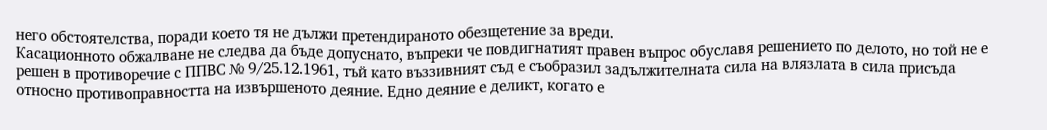него обстоятелства, поради което тя не дължи претендираното обезщетение за вреди.
Касационното обжалване не следва да бъде допуснато, въпреки че повдигнатият правен въпрос обуславя решението по делото, но той не е решен в противоречие с ППВС № 9/25.12.1961, тъй като въззивният съд е съобразил задължителната сила на влязлата в сила присъда относно противоправността на извършеното деяние. Едно деяние е деликт, когато е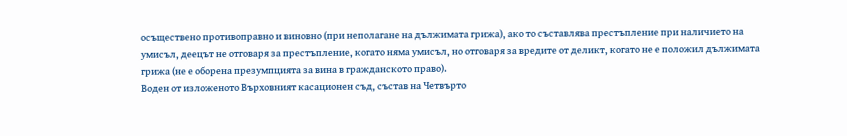осъществено противоправно и виновно (при неполагане на дължимата грижа), ако то съставлява престъпление при наличието на умисъл, деецът не отговаря за престъпление, когато няма умисъл, но отговаря за вредите от деликт, когато не е положил дължимата грижа (не е оборена презумпцията за вина в гражданското право).
Воден от изложеното Върховният касационен съд, състав на Четвърто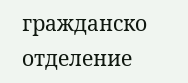гражданско отделение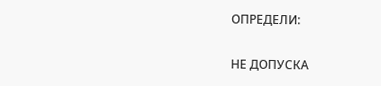ОПРЕДЕЛИ:

НЕ ДОПУСКА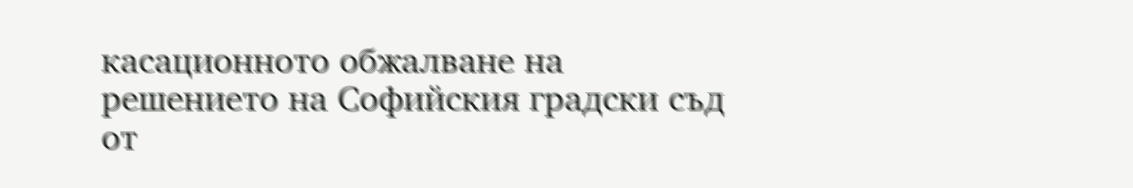касационното обжалване на решението на Софийския градски съд от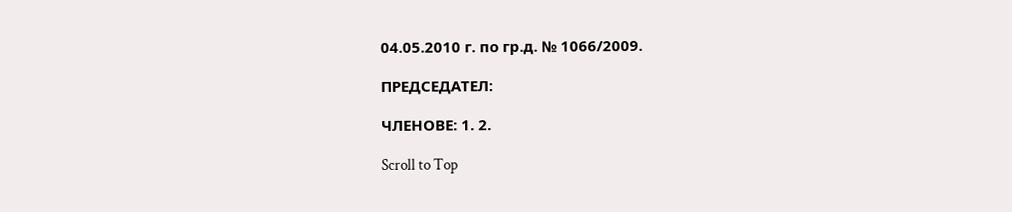04.05.2010 г. по гр.д. № 1066/2009.

ПРЕДСЕДАТЕЛ:

ЧЛЕНОВЕ: 1. 2.

Scroll to Top